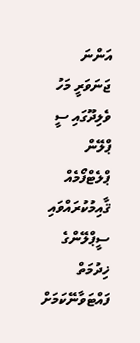އަންނަ ޖަނަވަރީ މަހު ވެލިދޫގައި ސީ ޕްލޭން ޕްލެޓްފޯމެއް ޤާއިމުކުރައްވައި ސީޕްލޭންގެ ޚިދުމަތް ފައްޓަވާނޭކަމަށް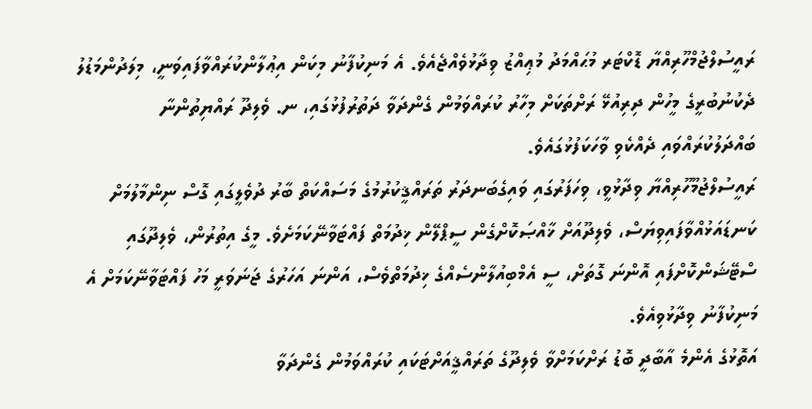ރައީސުލްޖުމްހޫރިއްޔާ ޑޮކްޓަރ މުޙައްމަދު މުޢިއްޒު ވިދާޅުވެއްޖެއެވެ. އެ މަނިކުފާނު މިކަން އިޢުލާންކުރައްވާފައިވަނީ، މިލަދުންމަޑުލު ދެކުނުބުރީގެ މީހުން ދިރިއުޅޭ ރަށްތަކަށް މިހާރު ކުރައްވަމުން ގެންދަވާ ދަތުރުފުޅުގައި، ނ. ވެލިދޫ ރައްޔިތުންނާ ބައްދަލުކުރައްވައި ދެއްކެވި ވާހަކަފުޅުގައެވެ.
ރައީސުލްޖުމޫހޫރިއްޔާ ވިދާޅުވީ، ވިހަފަރުގައި ވައިގެބަނދަރު ތަރައްޤީކުރުމުގެ މަސައްކަތް ބާރު ދުވެލީގައި ގޮސް ނިންމާލުމަށް ކަނޑައަޅުއްވާފައިވިޔަސް، ވެލިދޫއަށް ޚާއްޞަކޮށްގެން ސީޕްލޭން ޚިދުމަތް ފައްޓަވާނޭކަމަށެވެ. މީގެ އިތުރުން، ވެލިދޫގައި ސްޓޭޝަންކޮށްފައި އޮންނަ ގޮތަށް، ސީ އެމްބިއުލާންސެއްގެ ޚިދުމަތްވެސް، އަންނަ އަހަރުގެ ޖަނަވަރީ މަހު ފައްޓަވާނޭކަމަށް އެ މަނިކުފާނު ވިދާޅުވިއެވެ.
އަތޮޅުގެ އެންމެ އާބާދީ ބޮޑު ރަށްކަމަށްވާ ވެލިދޫގެ ތަރައްޤީއަށްޓަކައި ކުރައްވަމުން ގެންދަވާ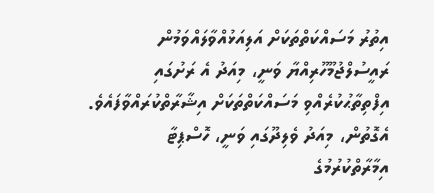އިތުރު މަސައްކަތްތަކަށް އަލިއަޅުއްވާލައްވަމުން ރައީސުލްޖުމޫހޫރިއްޔާ ވަނީ، މިއަދު އެ ރަށުގައި އިފްތިތާޙުކުރެއްވި މަސައްކަތްތަކަށް އިޝާރާތްކުރައްވާފައެވެ. އެގޮތުން، މިއަދު ވެލިދޫގައި ވަނީ، ހޮސްޕިޓާ އިމާރާތްކުރުމުގެ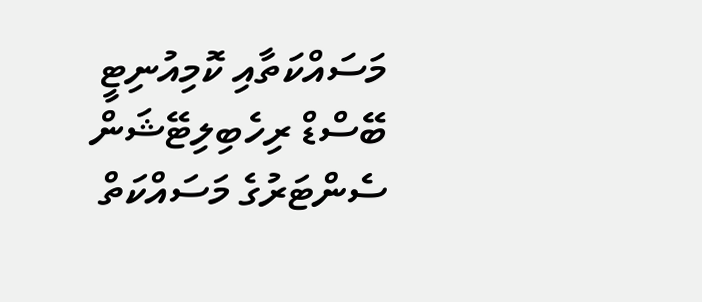މަސައްކަތާއި ކޮމިއުނިޓީ ބޭސްޑް ރިހެބިލިޓޭޝަން ސެންޓަރުގެ މަސައްކަތް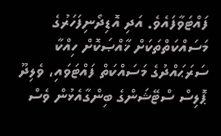ފައްޓަވާފައެވެ. އަދި އޮޑިދޯނިފަހަރުގެ މަސައްކަތްތަކަށް ޚާއްޞަކޮށް ހިއްކާ ސަރަޙައްދުގެ މަސައްކަތް ފައްޓަވައި، ވެލިދޫ ޕޮލިސް ސްޓޭޝަންގެ ބިންގާއެޅުން ވެސް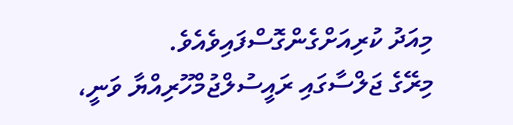މިއަދު ކުރިއަށްގެންގޮސްފައިވެއެވެ.
މިރޭގެ ޖަލްސާގައި ރައީސުލްޖުމްހޫރިއްޔާ ވަނީ،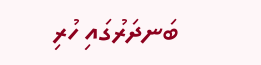ބަނދަރުގައި ހުރި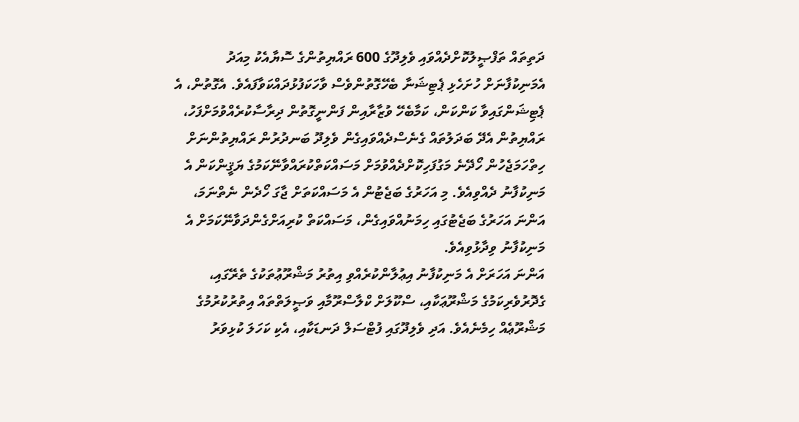ދަތިތައް ތަފްޞީލުކޮށްދެއްވައި ވެލިދޫގެ 600 ރައްޔިތުންގެ ސޮޔާއެކު މިއަދު އެމަނިކުފާނަށް ހުށަހެޅި ޕެޓިޝަނާ ބެހޭގޮތުންވެސް ވާހަކަފުޅުދައްކަވާފައެވެ. އެގޮތުން، އެ ޕެޓިޝަންގައިވާ ކަންކަން، ކަމާބެހޭ ވުޒާރާއިން ފަންނީގޮތުން ދިރާސާކުރެއްވުމަށްފަހު، ރައްޔިތުން އެދޭ ބަދަލުތައް ގެނެސްދެއްވައިގެން ވެލިދޫ ބަނދުރުން ރައްޔިތުންނަށް ހިތްހަމަޖެހުން ހޯދޭނެ މަގުފަހިކޮށްދެއްވުމަށް މަސައްކަތްކުރައްވާނޭކަމުގެ ޔަޤީންކަން އެ މަނިކުފާނު ދެއްވިއެވެ. މި އަހަރުގެ ބަޖެޓުން އެ މަސައްކަތަށް ޖާގަ ހޯދެން ނެތްނަމަ، އަންނަ އަހަރުގެ ބަޖެޓުގައި ހިމަނުއްވައިގެން، މަސައްކަތް ކުރިއަށްގެންދަވާނޭކަމަށް އެ މަނިކުފާނު ވިދާޅުވިއެވެ.
އަންނަ އަހަރަށް އެ މަނިކުފާނު އިޢުލާންކުރެއްވި އިތުރު މަޝްރޫޢުތަކުގެ ތެރޭގައި، ގެދޮރުވެރިކަމުގެ މަޝްރޫޢަކާއި، ސްކޫލަށް ކްލާސްރޫމާއި ވަޞީލަތްތައް އިތުރުކުރުމުގެ މަޝްރޫޢެއް ހިމެނެއެވެ. އަދި ވެލިދޫގައި ފުޓްސަލް ދަނޑަކާއި، އެކި ކަހަލަ ކުޅިވަރު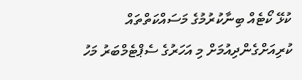ކުޅޭ ކޯޓެއް ބިނާކުރުމުގެ މަސައްކަތްތައް ކުރިއަށްގެންދިއުމަށް މި އަހަރުގެ ސެޕްޓެމްބަރު މަހު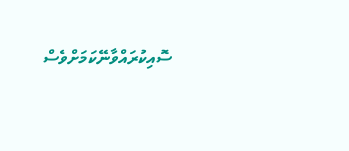ސޮއިކުރައްވާނޭކަމަށްވެސް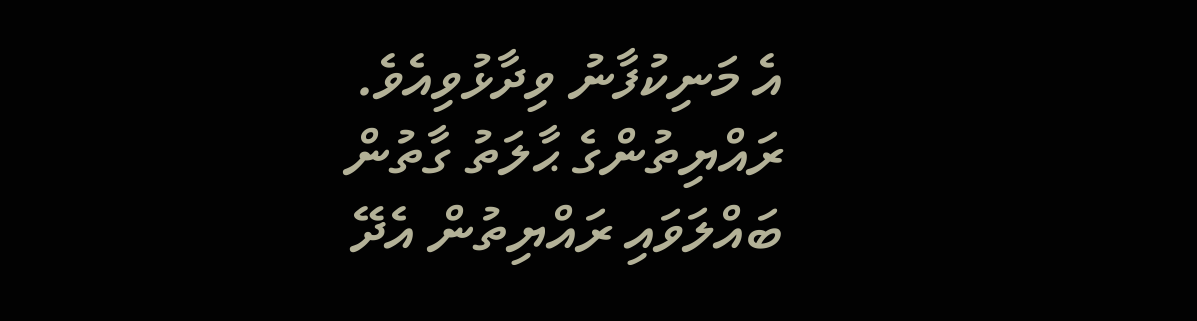އެ މަނިކުފާނު ވިދާޅުވިއެވެ.
ރައްޔިތުންގެ ޙާލަތު ގާތުން ބައްލަވައި ރައްޔިތުން އެދޭ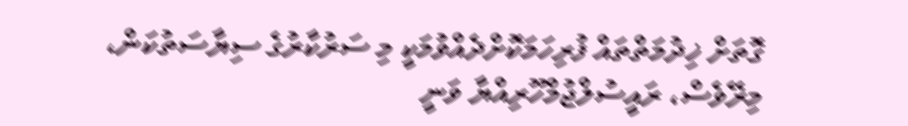ގޮތަށް ޚިދުމަތްތައް ފުރިހަމަކޮށްދެއްވުމަކީ މި ސަރުކާރުގެ ސިޔާސަތުކަން، މިރޭވެސް، ރައީސުލްޖުމްހޫރިއްޔާ ވަނީ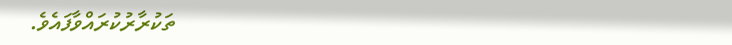ތަކުރާރުކުރައްވާފައެވެ.